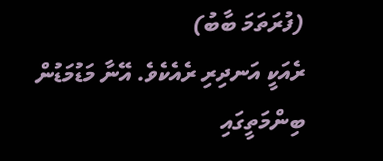(ފުރަތަމަ ބާބު)
ރެއަކީ އަނދިރި ރެއެކެވެ. އޭނާ މަޑުމަޑުން ބިންމަތީގައި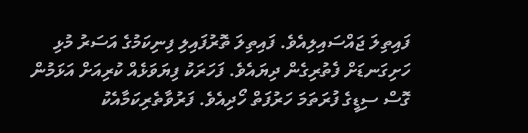ފައިތިލަ ޖައްސައިލިއެވެ. ފައިތިލަ ތޮރުފައިލި ފިނިކަމުގެ އަސަރު މުޅި ހަށިގަނޑަށް ފެތުރިގެން ދިޔައެވެ. ފަހަރަކު ފިޔަވަޅެއް ކުރިއަށް އަޅަމުން ގޮސް ސިޑީގެ ފުރަތަމަ ހަރުފަތް ހޯދިއެވެ. ފަރުވާތެރިކަމާއެކު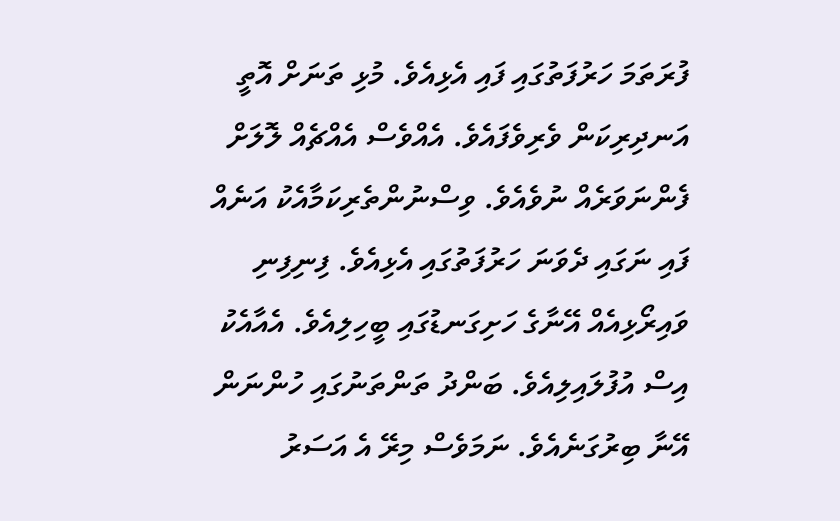ފުރަތަމަ ހަރުފަތުގައި ފައި އެޅިއެވެ. މުޅި ތަނަށް އޮތީ އަނދިރިކަން ވެރިވެފައެވެ. އެއްވެސް އެއްޗެއް ލޮލަށް ފެންނަވަރެއް ނުވެއެވެ. ވިސްނުންތެރިކަމާއެކު އަނެއް ފައި ނަގައި ދެވަނަ ހަރުފަތުގައި އެޅިއެވެ. ފިނިފިނި ވައިރޯޅިއެއް އޭނާގެ ހަށިގަނޑުގައި ބީހިލިއެވެ. އެއާއެކު އިސް އުފުލައިލިއެވެ. ބަންދު ތަންތަނުގައި ހުންނަން އޭނާ ބިރުގަނެއެވެ. ނަމަވެސް މިރޭ އެ އަސަރު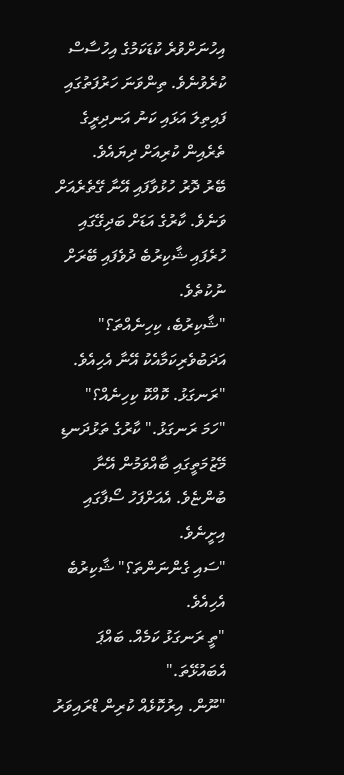އިހުނަށްވުރެ ކުޑަކަމުގެ އިހުސާސް ކުރެވުނެވެ. ތިންވަނަ ހަރުފަތުގައި ފައިތިލަ އަޅައި ކަނު އަނދިރީގެ ތެރެއިން ކުރިއަށް ދިޔައެވެ.
ބޭރު ދޮރު ހުޅުވާފައި އޭނާ ގޭތެރެއަށް ވަނެވެ. ކާރުގެ އަޑަށް ބަދިގޭގައި ހުރެފައި ޝާކިރުބެ ދުވެފައި ބޭރަށް ނުކުތެވެ.
"ޝާކިރުބެ، ކިހިނެއްތަ؟" އަދަބުވެރިކަމާއެކު އޭނާ އެހިއެވެ.
"ރަނގަޅު. ކޮއްކޮ ކިހިނެއް؟"
"ހަމަ ރަނގަޅު." ކާރުގެ ތަޅުދަނޑި މޭޒުމަތީގައި ބާއްވަމުން އޭނާ ބުންޏެވެ. އެއަށްފަހު ސޯފާގައި އިށީނެވެ.
"ސައި ގެންނަންތަ؟" ޝާކިރުބެ އެހިއެވެ.
"ތީ ރަނގަޅު ކަމެއް. ބައްޕަ އެބައުޅޭތަ."
"ނޫން. އިރުކޮޅެއް ކުރިން ޑްރައިވަރު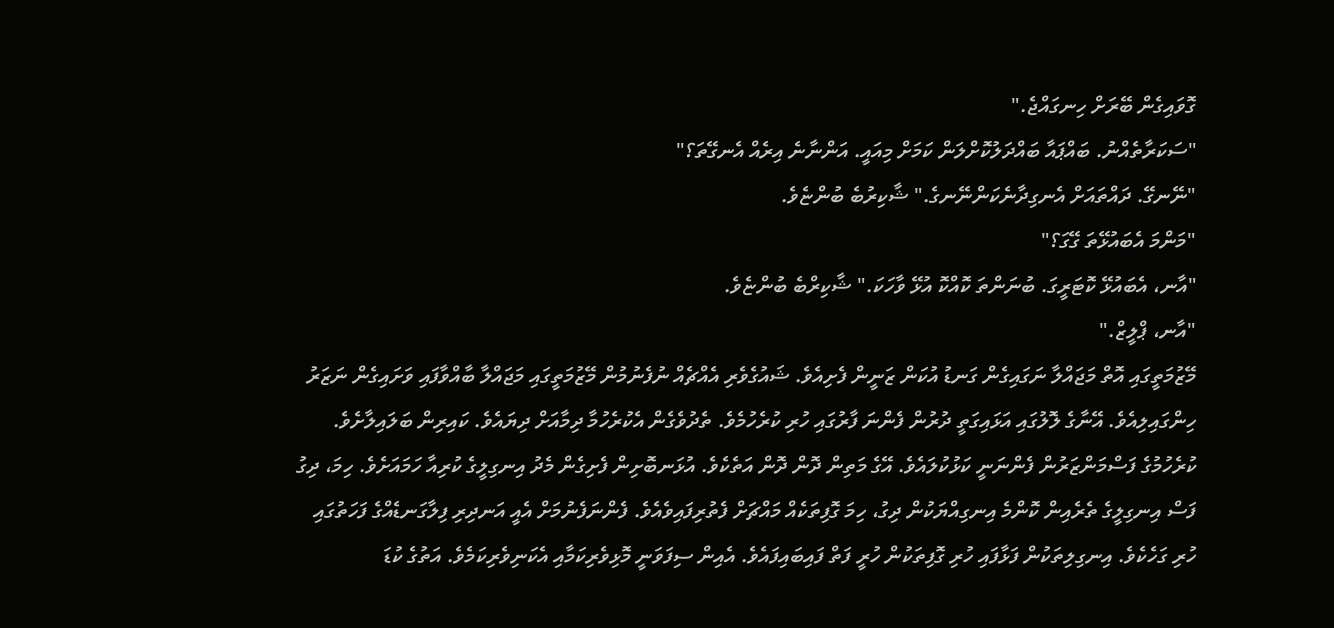ގޮވައިގެން ބޭރަށް ހިނގައްޖެ."
"ސަކަރާތެއްނު. ބައްޕައާ ބައްދަލުކޮށްލަން ކަމަށް މިއައީ. އަންނާނެ އިރެއް އެނގޭތަ؟"
"ނޭނގޭ. ދައްތައަށް އެނގިދާނެކަންނޭނގެ." ޝާކިރުބެ ބުންޏެވެ.
"މަންމަ އެބައުޅޭތަ ގޭގަ؟"
"އާނ، އެބައުޅޭ ކޮޓަރީގަ. ބުނަންތަ ކޮއްކޮ އުޅޭ ވާހަކަ." ޝާކިރްބެ ބުންޏެވެ.
"އާނ، ޕްލީޒް."
މޭޒުމަތީގައި އޮތް މަޖައްލާ ނަގައިގެން ގަނޑު އުކަން ޒަނީން ފެށިއެވެ. ޝައުގެވެރި އެއްޗެއް ނުފެނުމުން މޭޒުމަތީގައި މަޖައްލާ ބާއްވާފައި ވަށައިގެން ނަޒަރު ހިންގައިލިއެވެ. އޭނާގެ ލޮލުގައި އަޅައިގަތީ ދުރުން ފެންނަ ފާރުގައި ހުރި ކުރެހުމެވެ. ތެދުވެގެން އެކުރެހުމާ ދިމާއަށް ދިޔައެވެ. ކައިރިން ބަލައިލާށެވެ.
ކުރެހުމުގެ ފަސްމަންޒަރުން ފެންނަނީ ކަޅުކުލައެވެ. އޭގެ މަތިން ދޮން ދޮން އަތެކެވެ. އުޅަނބޮށިން ފެށިގެން މެދު އިނގިލީގެ ކުރިއާ ހަމައަށެވެ. ހިމަ، ދިގު ފަސް އިނގިލީގެ ތެރެއިން ކޮންމެ އިނގިއްޔަކުން ދިގު، ހިމަ ގޮފިތަކެއް މައްޗަށް ފެތުރިފައިވެއެވެ. ފެންނަފެނުމަށް އެއީ އަނދިރި ފިލާގަނޑެއްގެ ފަހަތުގައި ހުރި ގަހެކެވެ. އިނގިލިތަކުން ފަޅާފައި ހުރި ގޮފިތަކުން ހުރީ ފަތް ފައިބައިފައެވެ. އެއިން ސިފަވަނީ މޮޅިވެރިކަމާއި އެކަނިވެރިކަމެވެ. އަތުގެ ކުޑަ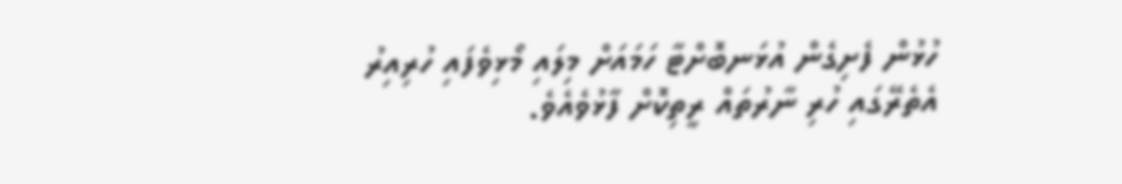ހުޅުން ފެށިގެން އުޅަނބޮށްޓާ ހަމައަށް މިލައި މޯޅިވެފައި ހުރިއިރު އެތެރޭގައި ހުރި ނާރުތައް ރީތިކޮށް ފާޅުވެއެވެ.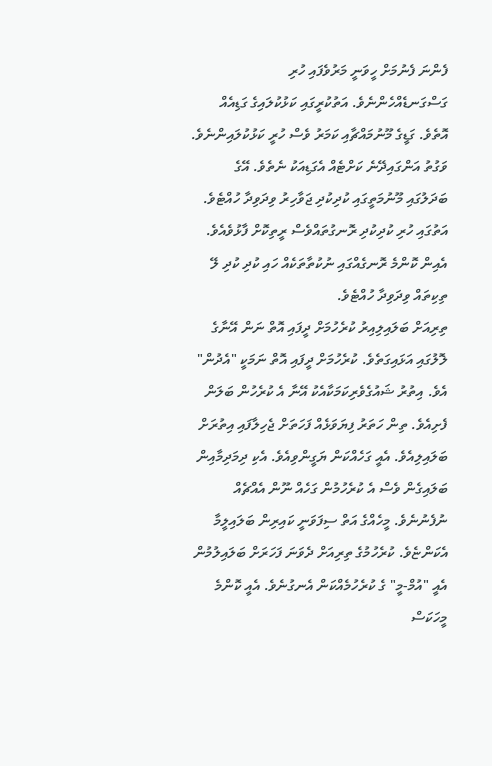ފެންނަ ފެނުމަށް ހީވަނީ މަރުވެފައި ހުރި ގަސްގަނޑެއްހެންނެވެ. އަތުކުރީގައި ކަޅުކުލައިގެ ގަޑިއެއް އޮތެވެ. ގަޑީގެ މޫނުމައްޗާއި ކަމަރު ވެސް ހުރީ ކަޅުކުލައިންނެވެ. ވަގުތު އަންގައިދޭނެ ކަށްޓެއް އެގަޑިއަކު ނެތެވެ. އޭގެ ބަދަލުގައި މޫނުމަތީގައި ކުދިކުދި ޖަވާހިރު ވިދަވިދާ ހުއްޓެވެ. އަތުގައި ހުރި ކުދިކުދި ރޮނގުތައްވެސް ރީތިކޮށް ފާޅުވެއެވެ. އެއިން ކޮންމެ ރޮނގެއްގައި ނުކުތާތަކެއް ހައި ކުދި ކުދި ލޭ ތިކިތައް ވިދަވިދާ ހުއްޓެވެ.
ތިރިއަށް ބަލައިލިއިރު ކުރެހުމަށް ދީފައި އޮތް ނަން އޭނާގެ ލޮލުގައި އަޅައިގަތެވެ. ކުރެހުމަށް ދީފައި އޮތް ނަމަކީ "އެދުން" އެވެ. އިތުރު ޝައުގެވެރިކަމަކާއެކު އޭނާ އެ ކުރެހުން ބަލަން ފެށިއެވެ. ތިން ހަތަރު ފިޔަވަޅެއް ފަހަތަށް ޖެހިލާފައި އިތުރަށް ބަލައިލިއެވެ. އެއީ ގަހެއްކަން ޔަގީންވިއެވެ. އެކި ދިމަދިމާއިން ބަލައިގެން ވެސް އެ ކުރެހުމުން ގަހެއް ނޫން އެއްޗެއް ނުފެނުނެވެ. މީހެއްގެ އަތް ސިފަވަނީ ކައިރިން ބަލައިލީމާ އެކަންޏެވެ. ކުރެހުމުގެ ތިރިއަށް ދެވަނަ ފަހަރަށް ބަލައިލުމުން އެއީ "އުމް-މީ" ގެ ކުރެހުމެއްކަން އެނގުނެވެ. އެއީ ކޮންމެ މީހަކަސް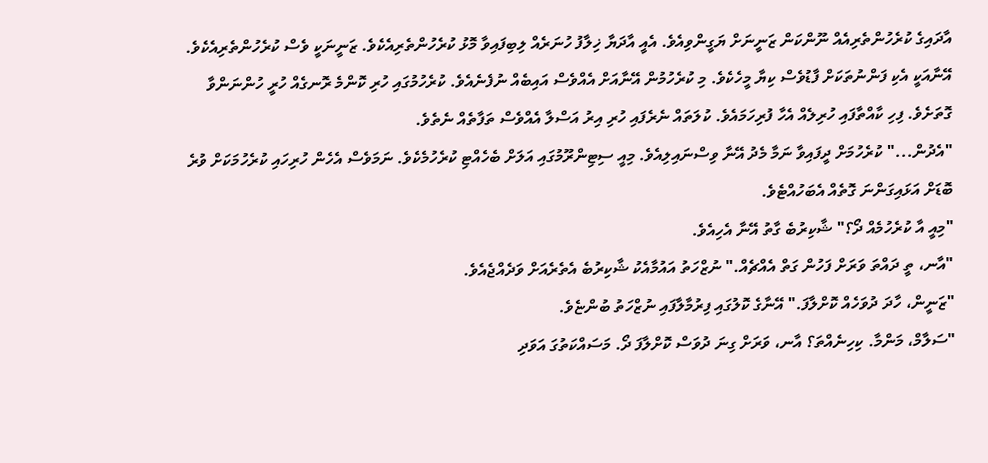އާދައިގެ ކުރެހުންތެރިއެއް ނޫންކަން ޒަނީނަށް ޔަގީންވިއެވެ. އެއީ އާދަޔާ ޚިލާފު ހުނަރެއް ލިބިފައިވާ މޮޅު ކުރެހުންތެރިއެކެވެ. ޒަނީނަކީ ވެސް ކުރެހުންތެރިއެކެވެ. އޭނާއަކީ އެކި ފަންނުތަކަށް ފާޑުވެސް ކިޔާ މީހެކެވެ. މި ކުރެހުމުން އޭނާއަށް އެއްވެސް އައިބެއް ނުފެނެއެވެ. ކުރެހުމުގައި ހުރި ކޮންމެ ރޮނގެއް ހުރީ ހުންނަންވާ ގޮތަށެވެ. ފިހި ކާއްތާފައި ހުރިލެއް އެހާ ފުރިހަމައެވެ. ކުލަތައް ނެރެފައި ހުރި އިރު އަސްލާ އެއްވެސް ތަފާތެއް ނެތެވެ.
"އެދުން..." ކުރެހުމަށް ދީފައިވާ ނަމާ މެދު އޭނާ ވިސްނައިލިއެވެ. މިއީ ސިޓިންރޫމުގައި އަލަށް ބެހެއްޓި ކުރެހުމެކެވެ. ނަމަވެސް އެހެން ހުރިހައި ކުރެހުމަކަށް ވުރެ ބޮޑަށް އަޅައިގަންނަ ގޮތެއް އެބަހުއްޓެވެ.
"މިއީ އާ ކުރެހުމެއް ދޯ؟" ޝާކިރުބެ ގާތު އޭނާ އެހިއެވެ.
"އާނ، ތީ ދައްތަ ވަރަށް ފަހުން ގަތް އެއްޗެއް." ނުޒްހަތު އައުމާއެކު ޝާކިރުބެ އެތެރެއަށް ވަދެއްޖެއެވެ.
"ޒަނީން، ހާދަ ދުވަހެއް ކޮށްލާފަ." އޭނާގެ ކޮލުގައި ފިރުމާލާފައި ނުޒްހަތު ބުންޏެވެ.
"ސަލާމް، މަންމާ. ކިހިނެއްތަ؟ އާނ، ވަރަށް ގިނަ ދުވަސް ކޮށްލާފަ ދޯ. މަސައްކަތުގަ އަވަދި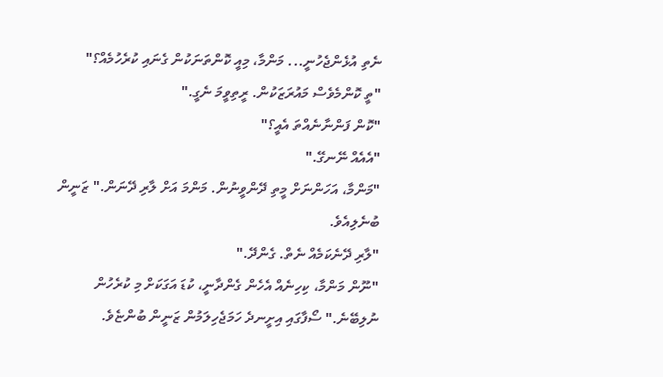ނެތި އުޅެންޖެހުނީ... މަންމާ، މިއީ ކޮންތަނަކުން ގެނައި ކުރެހުމެއް؟"
"ތީ ކޮންމެވެސް މައުރަޒަކުން. ރީތިވީމަ ނެގީ."
"ކޮން ފަންނާނެއްތަ އެއީ؟"
"އެއެއް ނޭނގޭ."
"މަންމާ، އަހަންނަށް މީތި ދޭންވީނުން. މަންމަ އަށް ލާރި ދޭނަން." ޒަނީން ބުނެލިއެވެ.
"ލާރި ދޭނެކަމެއް ނެތް. ގެންދޭ."
"ނޫން މަންމާ، ކިހިނެއް އެހެން ގެންދާނީ، ކުޑަ އަގަކަށް މި ކުރެހުން ނުލިބޭނެ." ސޯފާގައި އިށީނދެ ހަމަޖެހިލަމުން ޒަނީން ބުންޏެވެ.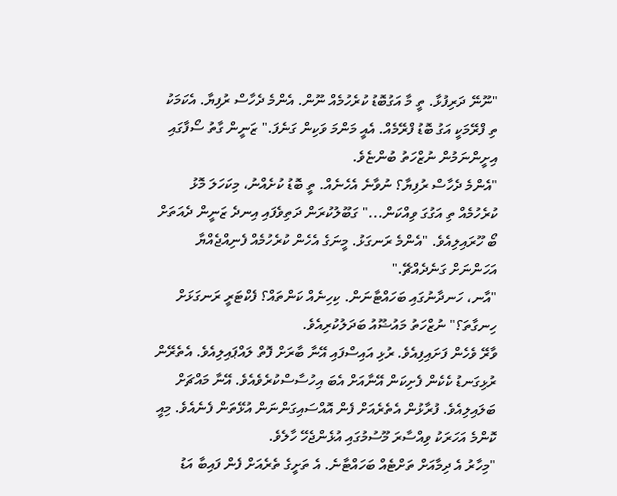"ނޫނޭ ދަރިފުޅާ. ތީ މާ އަގުބޮޑު ކުރެހުމެއް ނޫން. އެންމެ ދެހާސް ރުފިޔާ. އެކަމަކު ތި ފްރޭމަކީ އަގު ބޮޑު ފްރޭމެއް. އެއީ މަންމަ ވަކިން ގަނެފަ." ޒަނީން ގާތު ސޯފާގައި އިށީންނަމުން ނުޒްހަތު ބުންޏެވެ.
"އެންމެ ދެހާސް ރުފިޔާ؟ ނުވާނެ އެހެނެއް. ތީ ބޮޑު ކުށެއްނު، މިކަހަލަ މޮޅު ކުރެހުމެއް ތި އަގުގަ ވިއްކަން..." ގަބޫލުކުރަން ދަތިވެފައި އިނދެ ޒަނީން ދެއަތަށް ބޯ ހޫރައިލިއެވެ. "އެންމެ ރަނގަޅު. މީނަގެ އެހެން ކުރެހުމެއް ފެނިއްޖެއްޔާ އަހަންނަށް ގަނެދެއްޗޭ."
"އާނ، ހަނދާނުގައި ބަހައްޓާނަން. ކިހިނެއް ކަންތައް؟ ފެކްޓަރީ ރަނގަޅަށް ހިނގާތަ؟" ނުޒްހަތު މައުޟޫއު ބަދަލުކުރިއެވެ.
ވާރޭ ވެހެން ފަށައިފިއެވެ. ރުޅި އައިސްފައި އޭނާ ބާރަށް ފޮތް ލައްޕައިލިއެވެ. އެތެރޭން ރުޅިގަނޑު ކެކެން ފެށިކަން އޭނާއަށް އެބަ އިހުސާސްކުރެވެއެވެ. އޭނާ މައްޗަށް ބަލައިލިއެވެ. ފުރާޅުން އެތެރެއަށް ފެން އޮއްސައިގަންނަން އުޅޭތަން ފެނެއެވެ. މިއީ ކޮންމެ އަހަރަކު ވިއްސާރަ މޫސުމުގައި އުޅެންޖެހޭ ހާލެވެ.
"މިހާރު އެ ދިމާއަށް ތަށްޓެއް ބަހައްޓާނެ. އެ ތަށީގެ ތެރެއަށް ފެން ފައިބާ އަޑު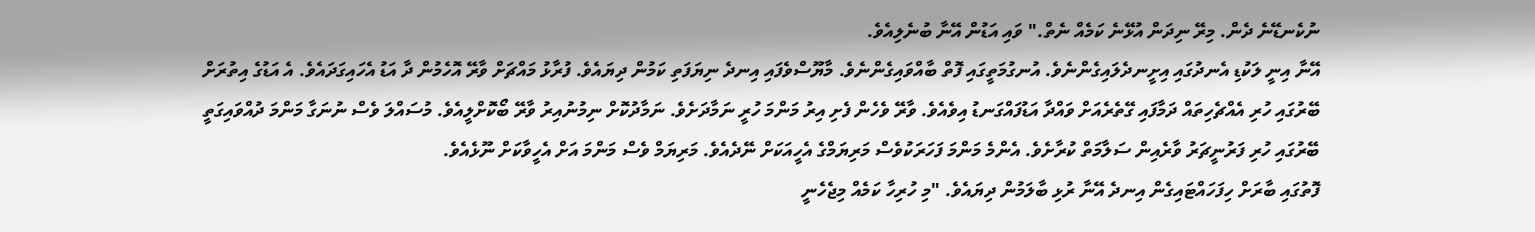ނުކެނޑޭނެ ދެން. މިރޭ ނިދަން އުޅޭނެ ކަމެއް ނެތް." ވައި އަޑުން އޭނާ ބުނެލިއެވެ.
އޭނާ އިނީ ލަކުޑި އެނދުގައި އިށީނދެލައިގެންނެވެ. އުނގުމަތީގައި ފޮތް ބާއްވައިގެންނެވެ. މާޔޫސްވެފައި އިނދެ ނިޔަފަތި ކަމުން ދިޔައެވެ. ފުރާޅު މައްޗަށް ވާރޭ އޮހެމުން ދާ އަޑު އެހައިގަދައެވެ. އެ އަޑުގެ އިތުރަށް ބޭރުގައި ހުރި އެއްޗެހިތައް ދަމާފައި ގޭތެރެއަށް ވައްދާ އަޑުފައްގަނޑު އިވެއެވެ. ވާރޭ ވެހެން ފެށި އިރު މަންމަ ހުރީ ނަމާދަށެވެ. ނަމާދުކޮށް ނިމުނުއިރު ވާރޭ ބޯކޮށްލީއެވެ. މުސައްލަ ވެސް ނުނަގާ މަންމަ ދުއްވައިގަތީ ބޭރުގައި ހުރި ފަރުނީޗަރު ވާރެއިން ސަލާމަތް ކުރާށެވެ. އެންމެ މަންމަ ފަހަރަކުވެސް މަރިޔަމްގެ އެހީއަކަށް ނޭދެއެވެ. މަރިޔަމް ވެސް މަންމަ އަށް އެހީވާކަށް ނޫޅެއެވެ.
ފޮތުގައި ބާރަށް ހިފަހައްޓައިގެން އިނދެ އޭނާ ރުޅި ބާލަމުން ދިޔައެވެ. "މި ހުރިހާ ކަމެއް މިޖެހެނީ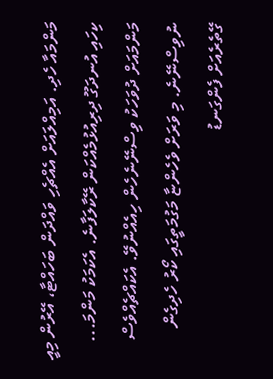މަންމައާ ހެދި. އަމިއްލައަށް އެއްޗެހި ވައްދަން ބަހައްޓާ، އޭރުން މިއީ ކިހައި އުނދަގޫ ދިރިއުޅުމެއްކަން ރޭކާލަފާނެ. އެކަމަކު މަންމަ... މަންމައަށް ދުވަހަކު ވިސްނޭނެހެން ހިއެއްނުވޭ. އެކައްޗެއްވެސް ނުވިސްނޭނެ. މި ވަރަށް ވެހެންޏާ މަގުމަތީގައި ކޯރު ހެދިގެން ގޭތެރެއަށް ފެންގަނޑު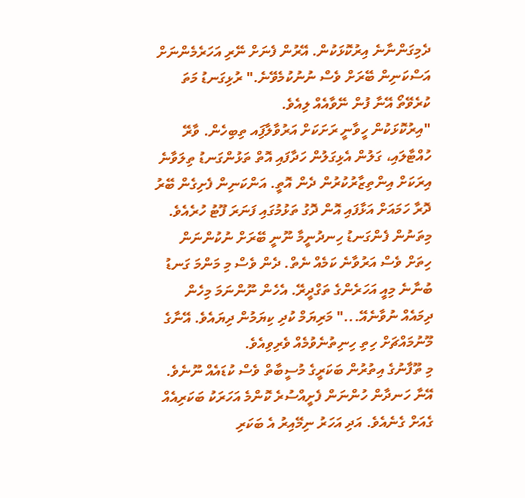ދެމިގަންނާނެ އިރުކޮޅަކުން. އޭރުން ފެނަށް ނޭރި އަހަރެމެންނަށް އަސްކަނިން ބޭރަށް ވެސް ނުނުކުމެވޭނެ." ރުޅިގަނޑު މަތަ ކުރެވޭތޯ އޭނާ ފުން ނޭވާއެއް ލިއެވެ.
"އިރުކޮޅަކުން ހީވާނީ ރަށަކަށް އަރުވާލާފަިއ ތިބިހެން. ވާރޭ ހުއްޓާލައި، ގަލުން އެޅިގަލުން ހަދާފައި އޮތް ތަޅުންގަނޑު ތިލަވާނެ އިރަކަށް އިންތިޒާރުކުރުން ދެން އޮތީ. އަންކަނިން ފެށިގެން ބޭރު ދޮރާ ހަމައަށް އަޅާފައި އޮން ދޮގު ތަޅުމުގައި ފަނަރަ ފޫޓު ހުރެއެވެ. މިތަނުން ފެންގަނޑު ހިނދުނީމާ ނޫނީ ބޭރަށް ނުކުންނަން ހިތަށް ވެސް އަރުވާނެ ކަމެއް ނެތް. ދެން ވެސް މި މަންމަ ގަނޑު ބުނާނެ މިއީ އަހަރެންގެ ތަގްދީރޭ. އެހެން ނޫންނަމަ މިހެން ދިމައެއް ނުވާނެއޭ..." މަރިޔަމް ކުދި ކިޔަމުން ދިޔައެވެ. އޭނާގެ މޫނުމައްޗަށް ހިތި ހިނިތުނެވުމެއް ވެރިވިއެވެ.
މި ތޫފާނުގެ އިތުރުން ބަކަރީގެ މުސީބާތް ވެސް ކުޑައެއް ނޫނެވެ. އޭނާ ހަނދާން ހުންނަން ފެށީއްސުރެ ކޮންމެ އަހަރަކު ބަކަރިއެއް ގެއަށް ގެނެއެވެ. އަދި އަހަރު ނިމޭއިރު އެ ބަކަރި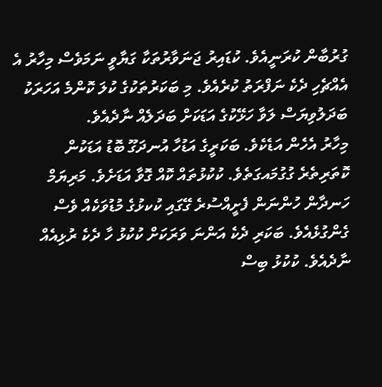ގުރުބާން ކުރަނީއެވެ. ކުޑައިރު ޖަނަވާރުތަކާ ގަޔާވީ ނަމަވެސް މިހާރު އެ އެއްޗެހި ދެކެ ނަފްރަތު ކުރެއެވެ. މި ބަކަރުތަކުގެ ކުލަ ކޮންމެ އަހަރަކު ބަދަލުވިޔަސް ލަވާ ހަޅޭކުގެ އަޑަކަށް ބަދަލެއް ނާދެއެވެ.
މިހާރު އެހެން އަޑެކެވެ. ބަކަރީގެ އަޑުހާ އުނދަގޫ ބޮޑު އަޑަކުން ކޮތަރިތެރެ ގުގުމައގަތެވެ. ކުކުޅުތައް ކޮއް ގޮވާ އަޑަށެވެ. މަރިޔަމް ހަނދާން ހުންނަން ފެށީއްސުރެ ގޭގައި ކުކޅުގެ މުޑުވަކެއް ވެސް ގެންގުޅެއެވެ. ބަކަރި ދެކެ އަންނަ ވަރަކަށް ކުކުޅު ހާ ދެކެ ރުޅިއެއް ނާދެއެވެ. ކުކުޅު ބިސް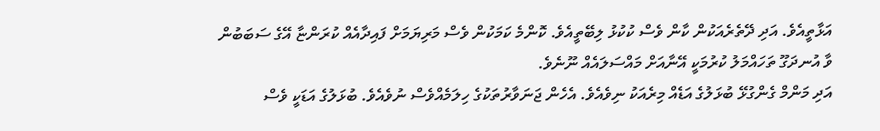އަޅާތީއެވެ. އަދި ދޭތެރެއަކުން ކާން ވެސް ކުކުޅު ލިބޭތީއެވެ. ކޮންމެ ކަމަކުން ވެސް މަރިޔަމަށް ފައިދާއެއް ކުރަންޏާ އޭގެ ސަބަބުން ވާ އުނދަގޫ ތަހައްމަލު ކުރުމަކީ އޭނާއަށް މައްސަލައެއް ނޫނެވެ.
އަދި މަންމް ގެންގުޅޭ ބުޅަލުގެ އަޑެއް މިރެއަކު ނިވެއެވެ. އެހެން ޖަނަވާރުތަކުގެ ހިލަމެއްވެސް ނުވެއެވެ. ބުޅަލުގެ އަޑަކީ ވެސް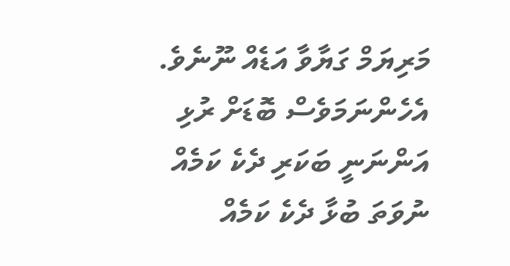މަރިޔަމް ގަޔާވާ އަޑެއް ނޫނެވެ. އެހެންނަމަވެސް ބޮޑަށް ރުޅި އަންނަނީ ބަކަރި ދެކެ ކަމެއް ނުވަތަ ބުޅާ ދެކެ ކަމެއް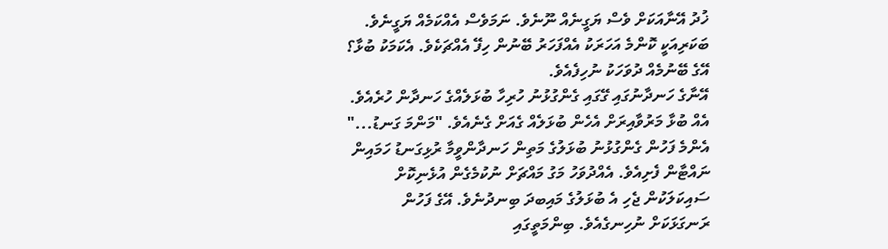ޚުދު އޭނާއަކަށް ވެސް ޔަގީނެއް ނޫނެވެ. ނަމަވެސް އެއްކަމެއް ޔަގީނެވެ. ބަކަރިއަކީ ކޮންމެ އަހަރަކު އެއްފަހަރު ބޭނުން ހިފޭ އެއްޗަކެވެ. އެކަމަކު ބުޅާ؟ އޭގެ ބޭނުމެއް ދުވަހަކު ނުހިފެއެވެ.
އޭނާގެ ހަނދާނުގައި ގޭގައި ގެންގުޅުނު ހުރިހާ ބުޅަލެއްގެ ހަނދާން ހުރެއެވެ. އެއް ބުޅާ މަރުވާއިރަށް އެހެން ބުޅަލެއް ގެއަށް ގެނެއެވެ. "މަންމަ ގަނޑު..." އެންމެ ފަހުން ގެންގުޅުނު ބުޅަލުގެ މަތިން ހަނދާންވީމާ ރުޅިގަނޑު ހަމައިން ނައްޓާން ފެށިއެވެ. އެއްދުވަހު މަގު މައްޗަށް ނުކުމެގެން އުޅެނިކޮށް ސައިކަލަކުން ޖެހި އެ ބުޅަލުގެ މައިބދަ ބިނދުނެވެ. އޭގެ ފަހުން ރަނގަޅަކަށް ނުހިނގެއެވެ. ބިންމަތީގައި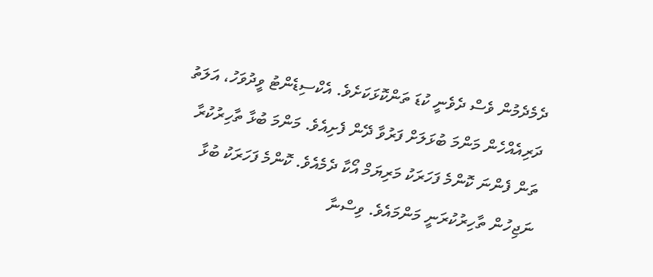ދެމެދެމުން ވެސް ދެވެނީ ކުޑަ ތަންކޮޅަކަށެވެ. އެކްސިޑެންޓު ވީދުވަހު، އަލަތު ދަރިއެއްހެން މަންމަ ބުޅަލަށް ފަރުވާ ދޭން ފެށިއެވެ. މަންމަ ބުޅާ ތާހިރުކުރާ ތަން ފެންނަ ކޮންމެ ފަހަރަކު މަރިޔަމް އޯކާ ދެމެއެވެ. ކޮންމެ ފަހަރަކު ބުޅާ ނަޖިހުން ތާހިރުކުރަނީ މަންމައެވެ. ވިސްނާ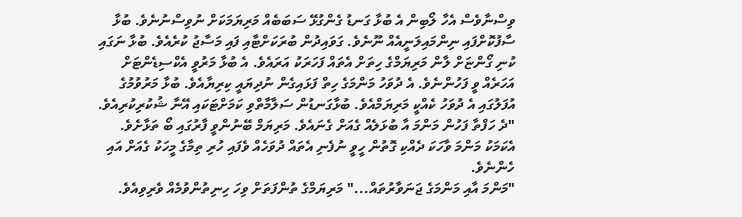ވިސްނާވެސް އެހާ ލޯބިން އެ ބުޅާ ގަނޑު ގެންގުޅޭ ސަބަބެއް މަރިޔަމަކަށް ނުވިސްނުނެވެ. ބުޅާ ސާފުކޮށްފައި ނިންމައިލަނީއެއް ނޫނެވެ. ގަވައިދުން ބުރަކަށްޓާއި ފައި މަސާޖު ކުރެއެވެ. ބުޅާ ނަގައި ކުނި ގޯންޏަށް ލާން މަރިޔަމްގެ ހިތަށް އެތައް ފަހަރަކު އަރައެވެ. އެ ބުޅާ މަރުވީ އެކްސިޑެންޓަށް އަހަރެއް ވީ ފަހުންނެވެ. އެ ދުވަހު މަންމަގެ ހިތް ފަޅައިގެން ނުދިޔައީ ކިރިޔާއެވެ. ބުޅާ މަރުވުމުގެ އުފަލުގައި އެ ދުވަހު ކެއްކީ މަރިޔަމްއެވެ. ބުޅާގަނޑުން ސަލާމާތްވި ކަމަށްޓަކައި އޭނާ ޝުކުރިކުރިއެވެ.
"ދެ ހަފްތާ ފަހުން މަންމަ އާ ބުޅަލެއް ގެއަށް ގެނައެވެ. މަރިޔަމް ބޭނުންވީ ފާރުގައި ބޯ ތަޅާށެވެ. އެކަމަކު މަންމަ ވާހަކަ ދެއްކި ގޮތުން ހީވީ ނުފެނި އެތައް ދުވަހެއް ވެފައި ހުރި ތިމާގެ މީހަކު ގެއަށް އައި ހެންނެވެ.
"މަންމަ އާއި މަންމަގެ ޖަނަވާރުތައް..." މަރިޔަމްގެ ތުންފަތަށް ވިހަ ހިނިތުންވުމެއް ވެރިވިއެވެ.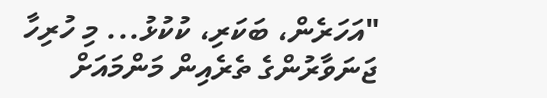"އަހަރެން، ބަކަރި، ކުކުޅު... މި ހުރިހާ ޖަނަވާރުންގެ ތެރެއިން މަންމައަށް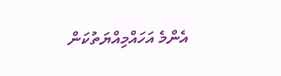އެންމެ އަހައްމިއްޔަތުކަން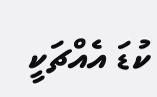ކުޑަ އެއްޗަކީ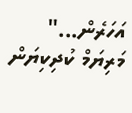އަހަރެން..." މަރިޔަމް ކުދިކިޔަން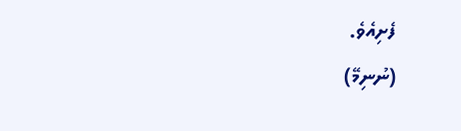ފެށިއެވެ.
(ނުނިމޭ)